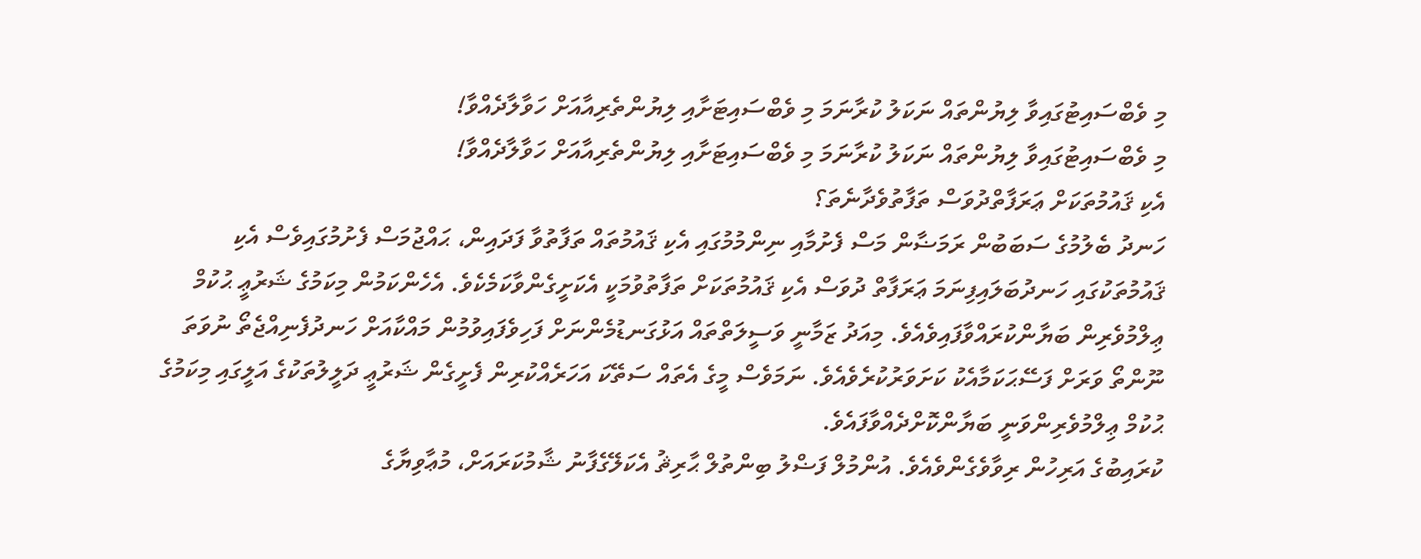މި ވެބްސައިޓުގައިވާ ލިޔުންތައް ނަކަލު ކުރާނަމަ މި ވެބްސައިޓަށާއި ލިޔުންތެރިއާއަށް ހަވާލާދެއްވާ!
މި ވެބްސައިޓުގައިވާ ލިޔުންތައް ނަކަލު ކުރާނަމަ މި ވެބްސައިޓަށާއި ލިޔުންތެރިއާއަށް ހަވާލާދެއްވާ!
އެކި ޤައުމުތަކަށް ޢަރަފާތްދުވަސް ތަފާތުވެދާނެތަ؟
ހަނދު ބެލުމުގެ ސަބަބުން ރަމަޟާން މަސް ފެށުމާއި ނިންމުމުގައި އެކި ޤައުމުތައް ތަފާތުވާ ފަދައިން، ޙައްޖުމަސް ފެށުމުގައިވެސް އެކި ޤައުމުތަކުގައި ހަނދުބަލައިފިނަމަ ޢަރަފާތް ދުވަސް އެކި ޤައުމުތަކަށް ތަފާތުވުމަކީ އެކަށީގެންވާކަމެކެވެ. އެހެންކަމުން މިކަމުގެ ޝަރުޢީ ޙުކުމް ޢިލްމުވެރިން ބަޔާންކުރައްވާފައިވެއެވެ. މިއަދު ޒަމާނީ ވަސީލަތްތައް އަޅުގަނޑުމެންނަށް ފަހިވެފައިވުމުން މައްކާއަށް ހަނދުފެނިއްޖެތޯ ނުވަތަ ނޫންތޯ ވަރަށް ފަސޭޙަކަމާއެކު ކަށަވަރުކުރެވެއެވެ. ނަމަވެސް މީގެ އެތައް ސަތޭކަ އަހަރެއްކުރިން ފެށީގެން ޝަރުޢީ ދަލީލުތަކުގެ އަލީގައި މިކަމުގެ ޙުކުމް ޢިލްމުވެރިންވަނީ ބަޔާންކޮށްދެއްވާފައެވެ.
ކުރައިބުގެ އަރިހުން ރިވާވެގެންވެއެވެ. އުންމުލް ފަޟްލު ބިންތުލް ޙާރިޘު އެކަލޭގެފާނު ޝާމުކަރައަށް، މުޢާވިޔާގެ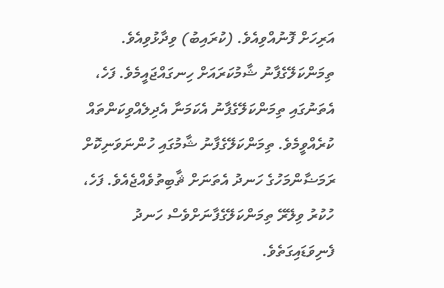އަރިހަށް ފޮނުއްވިއެވެ. (ކުރައިބު) ވިދާޅުވިއެވެ. ތިމަންކަލޭގެފާނު ޝާމުކަރައަށް ހިނގައްޖައީމެވެ. ފަހެ، އެތަނުގައި ތިމަންކަލޭގެފާނު އެކަމަނާ އެދިލެއްވިކަންތައް ކުރެއްވީމެވެ. ތިމަންކަލޭގެފާނު ޝާމުގައި ހުންނަވަނިކޮށް ރަމަޟާންމަހުގެ ހަނދު އެތަނަށް ޘާބިތުވެއްޖެއެވެ. ފަހެ، ހުކުރު ވިލޭރޭ ތިމަންކަލޭގެފާނަށްވެސް ހަނދު ފެނިވަޑައިގަތެވެ.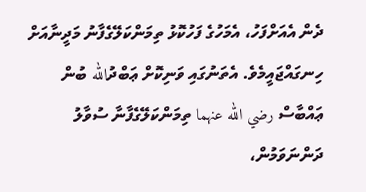ދެން އެއަށްފަހު، އެމަހުގެ ފަހުކޮޅު ތިމަންކަލޭގެފާނު މަދީނާއަށް ހިނގައްޖައީމެވެ. އެތަނުގައި ވަނިކޮށް ޢަބްދުالله ބުން ޢައްބާސް رضي الله عنهما ތިމަންކަލޭގެފާނާ ސުވާލު ދަންނަވަމުން،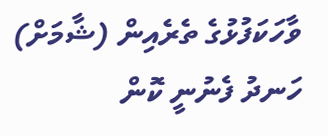ވާހަކަފުޅުގެ ތެރެއިން (ޝާމަށް) ހަނދު ފެނުނީ ކޮން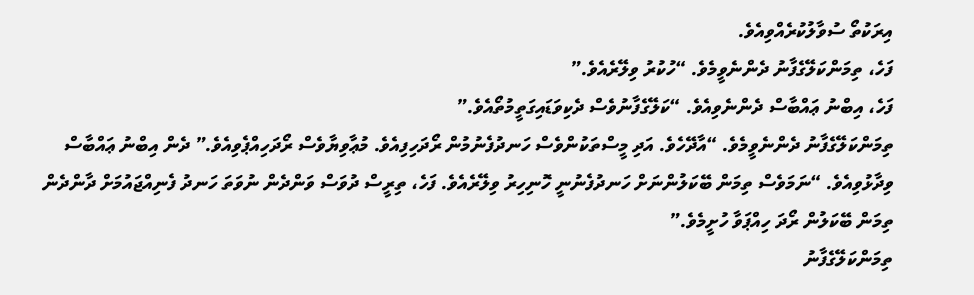އިރަކުތޯ ސުވާލުކުރެއްވިއެވެ.
ފަހެ، ތިމަންކަލޭގެފާނު ދެންނެވީމެވެ. “ހުކުރު ވިލޭރެއެވެ.”
ފަހެ، އިބްނު ޢައްބާސް ދެންނެވިއެވެ. “ކަލޭގެފާނުވެސް ދެކިވަޑައިގަތީމުތޯއެވެ.”
ތިމަންކަލޭގެފާނު ދެންނެވީމެވެ. “އާދޭހެވެ. އަދި މީސްތަކުންވެސް ހަނދުފެނުމުން ރޯދަހިފިއެވެ. މުޢާވިޔާވެސް ރޯދަހިއްޕެވިއެވެ.” ދެން އިބްނު ޢައްބާސް ވިދާޅުވިއެވެ. “ނަމަވެސް ތިމަން ބޭކަލުންނަށް ހަނދުފެނުނީ ހޮނިހިރު ވިލޭރެއެވެ. ފަހެ، ތިރީސް ދުވަސް ވަންދެން ނުވަތަ ހަނދު ފެނިއްޖައުމަށް ދާންދެން ތިމަން ބޭކަލުން ރޯދަ ހިއްޕަވާ ހުށީމެވެ.”
ތިމަންކަލޭގެފާނު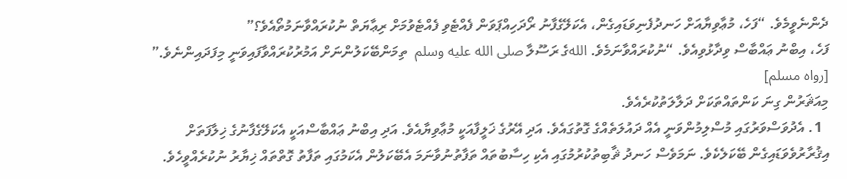ދެންނެވީމެވެ. “ފަހެ، މުޢާވިޔާއަށް ހަނދުފެނިވަޑައިގެން، އެކަލޭގެފާނު ރޯދަހިއްޕަވަން ފެއްޓެވި ފެއްޓެވުމަށް ރިޢާޔަތް ނުކުރައްވާނަމުތޯއެވެ؟”
ފަހެ، އިބްނު ޢައްބާސް ވިދާޅުވިއެވެ. “ނުކުރައްވާނަމެވެ. اللهގެ ރަސޫލާ صلى الله عليه وسلم  ތިމަންބޭކަލުންނަށް އަމުރުކުރައްވާފައިވަނީ މިފަދައިންނެވެ.” [رواه مسلم]
މިއަޘަރުން ގިނަ ކަންތައްތަކަށް ދަލާލަތުކުރެއެވެ.
  1. އެދުވަސްވަރުގައި މުސްލިމުންވަނީ އެއް ދައުލަތެއްގެ ގޮތުގައެވެ. އަދި އޭރުގެ ޚަލީފާއަކީ މުޢާވިޔާއެވެ. އަދި އިބްނު ޢައްބާސްއަކީ އެކަލޭގެފާނުގެ ޚިލާފަތަށް އިޤުރާރުވެވަޑައިގެން ބޭކަލެކެވެ. ނަމަވެސް ހަނދު ޘާބިތުކުރުމުގައި އެކި ހިސާބުތައް ތަފާތުނުވާނަމަ އެބޭކަލުން އެކަމުގައި ތަފާތު ގޮތްތައް ޚިޔާރު ނުކުރެއްވީހެވެ.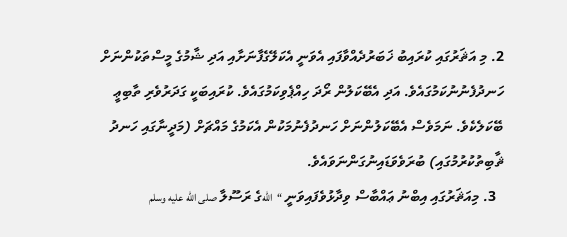2. މި އަޘަރުގައި ކުރައިބު ޚަބަރުދެއްވާފައި އެވަނީ އެކަލޭގެފާނަށާއި އަދި ޝާމުގެ މީސްތަކުންނަށް ހަނދުފެނުނުކަމުގައެވެ. އަދި އެބޭކަލުން ރޯދަ ހިއްޕެވިކަމުގައެވެ. ކުރައިބަކީ ގަދަރުވެރި ތާބިޢީ ބޭކަލެކެވެ. ނަމަވެސް އެބޭކަލުންނަށް ހަނދުފެނުމަކުން އެކަމުގެ މައްޗަށް (މަދީނާގައި ހަނދު ޘާބިތުކުރުމުގައި) ބުރަވެވަޑައިނުގަންނަވައެވެ.
  3. މިއަޘަރުގައި އިބްނު ޢައްބާސް ވިދާޅުވެފައިވަނީ “اللهގެ ރަސޫލާ صلى الله عليه وسلم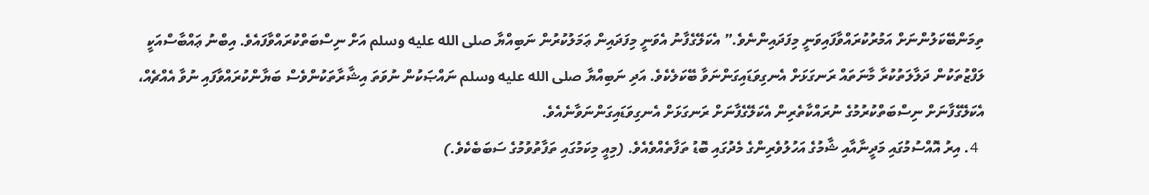ތިމަންބޭކަލުންނަށް އަމުރުކުރައްވާފައިވަނީ މިފަދައިންނެވެ.” އެކަލޭގެފާނު އެވަނީ މިފަދައިން ޢަމަލުކުރުން ނަބިއްޔާ صلى الله عليه وسلم އަށް ނިސްބަތްކުރައްވާފައެވެ. އިބްނު ޢައްބާސްއަކީ ލަފްޒުތަކުން ދަލާލަތުކުރާ މާނަތައް ރަނގަޅަށް އެނގިވަޑައިގަންނަވާ ބޭކަލެކެވެ. އަދި ނަބިއްޔާ صلى الله عليه وسلم ނައްޞަކުން ނުވަތަ އިޝާރާތަކުންވެސް ބަޔާންކުރައްވާފައި ނުވާ އެއްޗެއް، އެކަލޭގެފާނަށް ނިސްބަތްކުރުމުގެ ނުރައްކާތެރިން އެކަލޭގެފާނަށް ރަނގަޅަށް އެނގިވަޑައިގަންނަވާނެއެވެ.
  4. އިރު އޮއްސުމުގައި މަދީނާއާއި ޝާމުގެ އަހުލުވެރިންގެ މެދުގައި ބޮޑު ތަފާތެއްވެއެވެ. (މިއީ މިކަމުގައި ތަފާތުވުމުގެ ސަބަބެކެވެ.)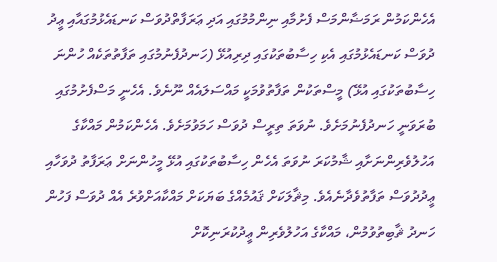އެހެންކަމުން ރަމަޟާންމަސް ފެށުމާއި ނިންމުމުގައި އަދި ޢަރަފާތްދުވަސް ކަނޑައެޅުމުގައާއި ޢީދު ދުވަސް ކަނޑައެޅުމުގައި އެކި ހިސާބުތަކުގައި ދިރިއުޅޭ (ހަނދުފެނުމުގައި ތަފާތުތަކެއް ހުންނަ ހިސާބުތަކުގައި އުޅޭ) މީސްތަކުން ތަފާތުވުމަކީ މައްސަލައެއް ނޫނެވެ. އެހެނީ މަސްފެށުމުގައި ބުރަވަނީ ހަނދުފެނުމަށެވެ. ނުވަތަ ތިރީސް ދުވަސް ހަމަވުމަށެވެ. އެހެންކަމުން މައްކާގެ އަހުލުވެރިންނަށާއި ޝާމުކަރަ ނުވަތަ އެހެން ހިސާބުތަކުގައި އުޅޭ މީހުންނަށް ޢަރަފާތު ދުވަހާއި ޢީދުދުވަސް ތަފާތުވެދާނެއެވެ. މިޘާލަކަށް ޤައުމެއްގެ ބަޔަކަށް މައްކާއަށްވުރެ އެއް ދުވަސް ފަހުން ހަނދު ޘާބިތުވުމުން، މައްކާގެ އަހުލުވެރިން ޢީދުކުރަނިކޮށް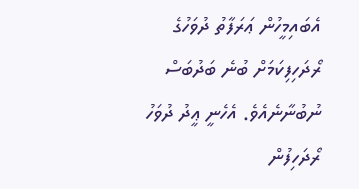އެބައިމީހުން ޢަރަފާތު ދުވަހުގެ ރޯދަހިފިކަމަށް ބުނެ ބަދުބަސް ނުބުނާނެއެވެ. އެހެނީ ޢީދު ދުވަހު ރޯދަހިފުން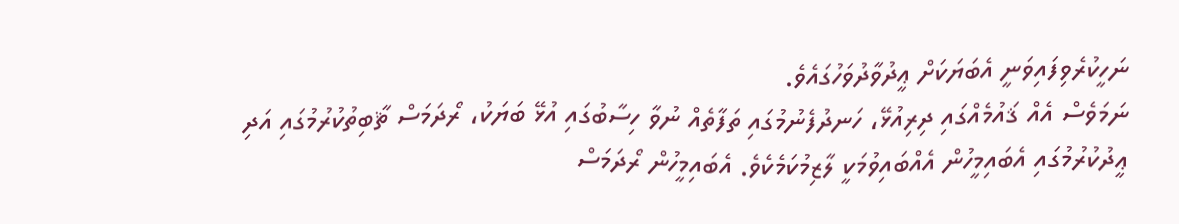ނަހީކުރެވިފައިވަނީ އެބަޔަކަށް ޢީދުވާދުވަހުގައެވެ.
ނަމަވެސް އެއް ޤައުމެއްގައި ދިރިއުޅޭ، ހަނދުފެނުމުގައި ތަފާތެއް ނުވާ ހިސާބުގައި އުޅޭ ބަޔަކު، ރޯދަމަސް ޘާބިތުކުރުމުގައި އަދި ޢީދުކުރުމުގައި އެބައިމީހުން އެއްބައިވުމަކީ ލާޒިމުކަމެކެވެ. އެބައިމީހުން ރޯދަމަސް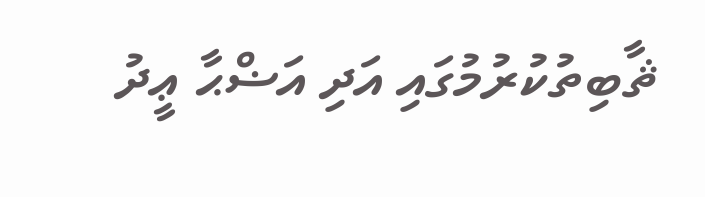ޘާބިތުކުރުމުގައި އަދި އަޟްޙާ ޢީދު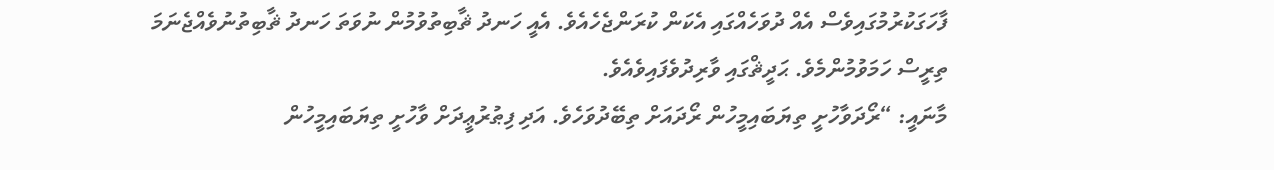ފާހަގަކުރުމުގައިވެސް އެއް ދުވަހެއްގައި އެކަން ކުރަންޖެހެއެވެ. އެއީ ހަނދު ޘާބިތުވުމުން ނުވަތަ ހަނދު ޘާބިތުނުވެއްޖެނަމަ ތިރީސް ހަމަވުމުންމެވެ. ޙަދީޘްގައި ވާރިދުވެފައިވެއެވެ.
މާނައީ: “ރޯދަވާހުށީ ތިޔަބައިމީހުން ރޯދައަށް ތިބޭދުވަހެވެ. އަދި ފިޠުރުޢީދަށް ވާހުށީ ތިޔަބައިމީހުން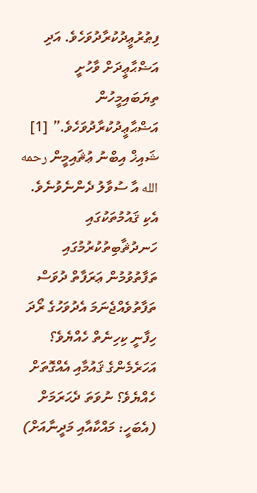ފިޠުރުޢީދުކުރާދުވަހެވެ. އަދި އަޟްޙާޢީދަށް ވާހުށީ ތިޔަބައިމީހުން އަޟްޙާޢީދުކުރާދުވަހެވެ.” [1]
ޝައިޚް އިބްނު ޢުޘައިމީން رحمه الله އާ ސުވާލު ދެންނެވުނެވެ.
އެކި ޤައުމުތަކުގައި ހަނދުޘާބިތުކުރުމުގައި ތަފާތުވުމުން ޢަރަފާތް ދުވަސް ތަފާތުވެއްޖެނަމަ އެދުވަހުގެ ރޯދަ ހިފާނީ ކިހިނެތް ހެއްޔެވެ؟ އަހަރެމެންގެ ޤައުމާއި އެއްގޮތަށް ހެއްޔެވެ؟ ނުވަތަ ދެޙަރަމަށް (އެބަހީ: މައްކާއާއި މަދީނާއަށް)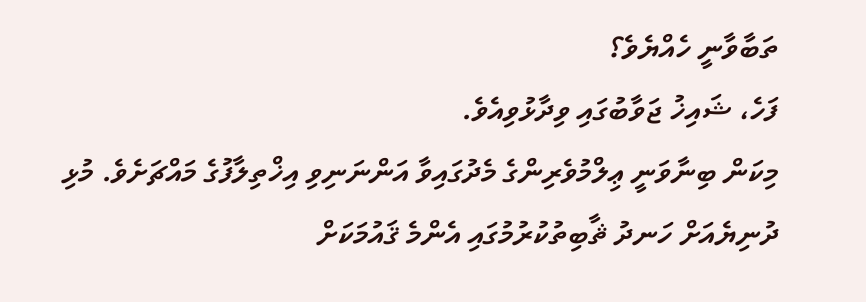ތަބާވާނީ ހެއްޔެވެ؟
ފަހެ، ޝައިޚު ޖަވާބުގައި ވިދާޅުވިއެވެ.
މިކަން ބިނާވަނީ ޢިލްމުވެރިންގެ މެދުގައިވާ އަންނަނިވި އިޚްތިލާފުގެ މައްޗަށެވެ. މުޅި ދުނިޔެއަށް ހަނދު ޘާބިތުކުރުމުގައި އެންމެ ޤައުމަކަށް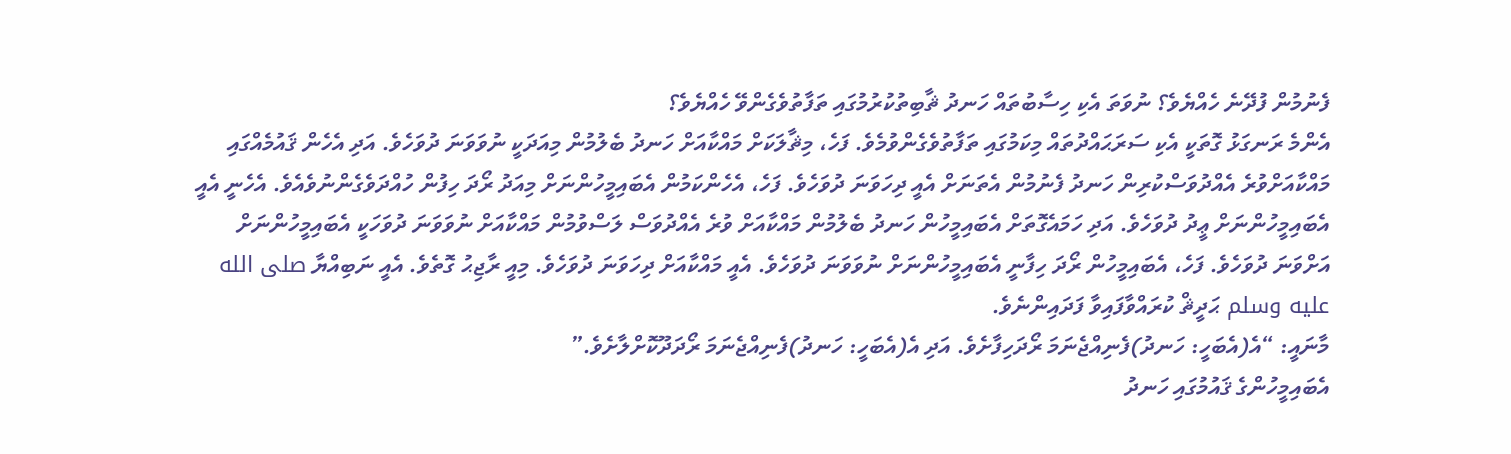ފެނުމުން ފުދޭނެ ހެއްޔެވެ؟ ނުވަތަ އެކި ހިސާބުތައް ހަނދު ޘާބިތުކުރުމުގައި ތަފާތުވެގެންވޭ ހެއްޔެވެ؟
އެންމެ ރަނގަޅު ގޮތަކީ އެކި ސަރަޙައްދުތައް މިކަމުގައި ތަފާތުވެގެންވުމެވެ. ފަހެ، މިޘާލަކަށް މައްކާއަށް ހަނދު ބެލުމުން މިއަދަކީ ނުވަވަނަ ދުވަހެވެ. އަދި އެހެން ޤައުމެއްގައި މައްކާއަށްވުރެ އެއްދުވަސްކުރިން ހަނދު ފެނުމުން އެތަނަށް އެއީ ދިހަވަނަ ދުވަހެވެ. ފަހެ، އެހެންކަމުން އެބައިމީހުންނަށް މިއަދު ރޯދަ ހިފުން ހުއްދަވެގެންނުވެއެވެ. އެހެނީ އެއީ އެބައިމީހުންނަށް ޢީދު ދުވަހެވެ. އަދި ހަމައެގޮތަށް އެބައިމީހުން ހަނދު ބެލުމުން މައްކާއަށް ވުރެ އެއްދުވަސް ލަސްވުމުން މައްކާއަށް ނުވަވަނަ ދުވަހަކީ އެބައިމީހުންނަށް އަށްވަނަ ދުވަހެވެ. ފަހެ، އެބައިމީހުން ރޯދަ ހިފާނީ އެބައިމީހުންނަށް ނުވަވަނަ ދުވަހެވެ. އެއީ މައްކާއަށް ދިހަވަނަ ދުވަހެވެ. މިއީ ރާޖިޙު ގޮތެވެ. އެއީ ނަބިއްޔާ صلى الله عليه وسلم ޙަދީޘް ކުރައްވާފައިވާ ފަދައިންނެވެ.
މާނައީ: “އެ(އެބަހީ: ހަނދު)ފެނިއްޖެނަމަ ރޯދަހިފާށެވެ. އަދި އެ(އެބަހީ: ހަނދު)ފެނިއްޖެނަމަ ރޯދަދޫކޮށްލާށެވެ.”
އެބައިމީހުންގެ ޤައުމުގައި ހަނދު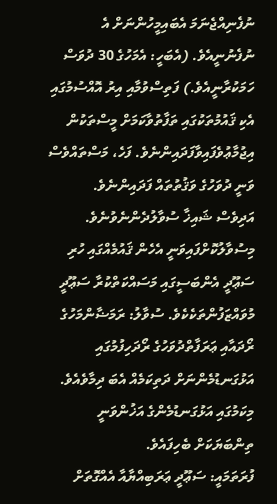ނުފެނިއްޖެނަމަ އެބައިމީހުންނަށް އެ ނުފެނުނީއެވެ. (އެބަހީ: އެމަހުގެ 30 ދުވަސް ހަމަކުރާނީއެވެ.) ފަތިސްވުމާއި އިރު އޮއްސުމުގައި އެކި ޤައުމުތަކުގައި ތަފާތުވާކަމަށް މީސްތަކުން އިޖުމާޢުވެފައިވާފަދައިންނެވެ. ފަހެ، މަސްތައްވެސް ވަނީ ދުވަހުގެ ވަޤުތުތައް ފަދައިންނެވެ.
އަދިވެސް ޝައިޚާ ސުވާލުދެންނެވުނެވެ.
މިސުވާލުކޮށްފައިވަނީ އެހެން ޤައުމެއްގައި ހުރި ސަޢޫދީ އެންބަސީގައި މަސައްކަތްކުރާ ސަޢޫދީ މުވައްޒަފުންތަކެކެވެ. ސުވާލު: ރަމަޟާންމަހުގެ ރޯދައާއި ޢަރަފާތްދުވަހުގެ ރޯދަހިފުމުގައި އަޅުގަނޑުމެންނަށް ދަތިކަމެއް އެބަ ދިމާވެއެވެ. މިކަމުގައި އަޅުގަނޑުމެންގެ އަޚުންވަނީ ތިންބަޔަކަށް ބެހިފައެވެ.
ފުރަތަމައީ: ސަޢޫދީ ޢަރަބިއްޔާއާ އެއްގޮތަށް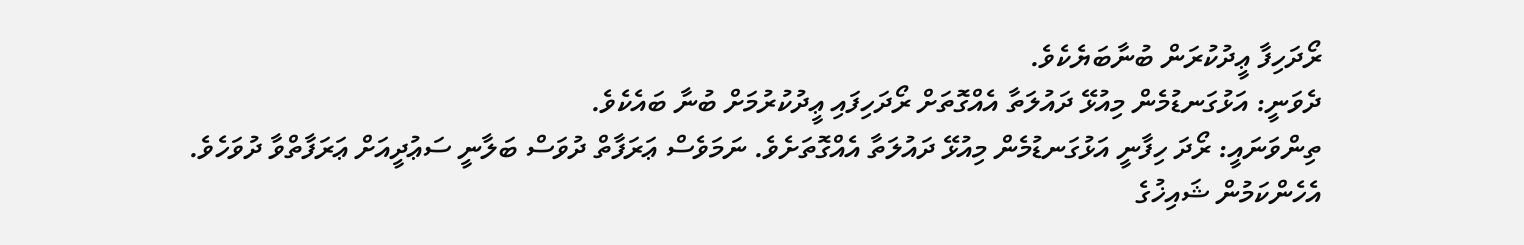ރޯދަހިފާ ޢީދުކުރަން ބުނާބަޔެކެވެ.
ދެވަނީ: އަޅުގަނޑުމެން މިއުޅޭ ދައުލަތާ އެއްގޮތަށް ރޯދަހިފައި ޢީދުކުރުމަށް ބުނާ ބައެކެވެ.
ތިންވަނައީ: ރޯދަ ހިފާނީ އަޅުގަނޑުމެން މިއުޅޭ ދައުލަތާ އެއްގޮތަށެވެ. ނަމަވެސް ޢަރަފާތް ދުވަސް ބަލާނީ ސަޢުދީއަށް ޢަރަފާތްވާ ދުވަހެވެ.
އެހެންކަމުން ޝައިޚުގެ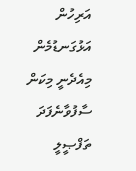އަރިހުން އަޅުގަނޑުމެން މިއެދެނީ މިކަން ސާފުވާނެފަދަ ތަފްޞީލީ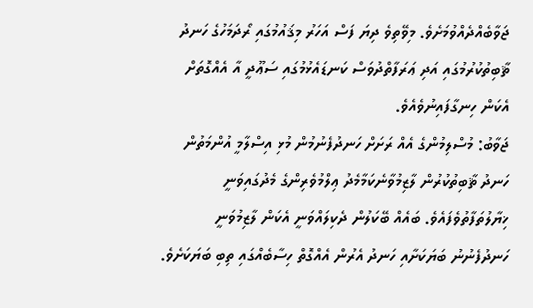ޖަވާބެއްދެއްވުމަށެވެ. މިވޭތިވެ ދިޔަ ފަސް އަހަރު މިޤައުމުގައި ރޯދަމަހުގެ ހަނދު ޘާބިތުކުރުމުގައި އަދި ޢަރަފާތްދުވަސް ކަނޑައެޅުމުގައި ސަޢޫދީ އާ އެއްގޮތަށް އެކަން ހިނގާފައިނުވެއެވެ.
ޖަވާބު: މުސްލިމުންގެ އެއް ރަށަށް ހަނދުފެނުމުން މުޅި އިސްލާމީ އުންމަތުން ހަނދު ޘާބިތުކުރުން ލާޒިމުވާނެކަމާމެދު ޢިލްމުވެރިންގެ މެދުގައިވަނީ ޚިޔާލުތަފާތުވެފައެވެ. ބައެއް ބޭކަލުން ދެކިލައްވަނީ އެކަން ލާޒިމުވަނީ ހަނދުފެނުނު ބަޔަކަށާއި ހަނދު އެރުން އެއްގޮތް ހިސާބެއްގައި ތިބި ބަޔަކަށެވެ.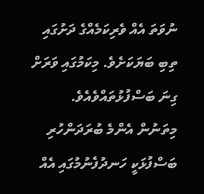ނުވަތަ އެއް ވެރިކަމެއްގެ ދަށުގައި ތިބި ބަޔަކަށެވެ. މިކަމުގައި ވަރަށް ގިނަ ބަސްފުޅުތައްވެއެވެ.
މިތަނުން އެންމެ ބުރަދަންހުރި ބަސްފުޅަކީ ހަނދުފެނުމުގައި އެއް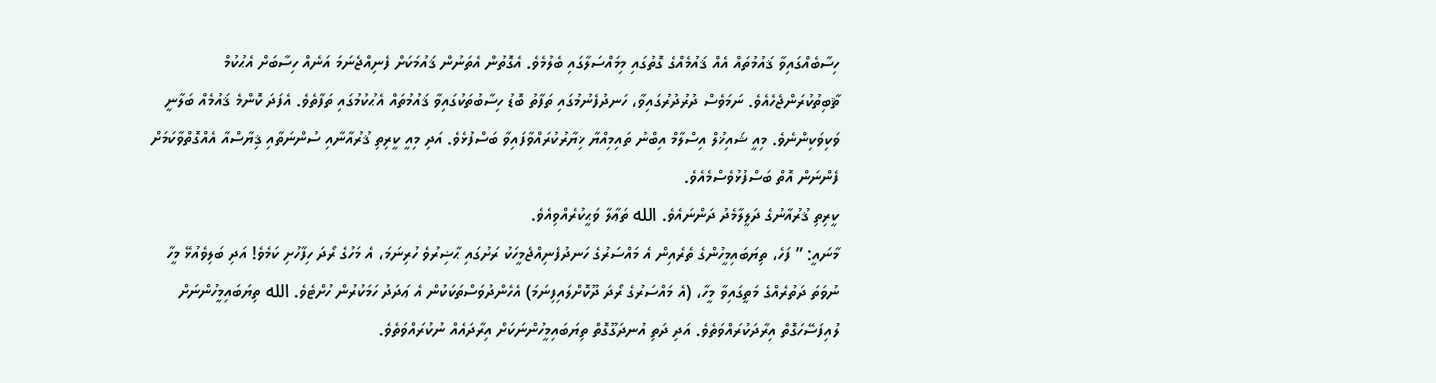ހިސާބެއްގައިވާ ޤައުމުތައް އެއް ޤައުމެއްގެ ގޮތުގައި މިމައްސަލާގައި ބެލުމެވެ. އެގޮތުން އެތަނުން ޤައުމަކަށް ފެނިއްޖެނަމަ އަނެއް ހިސާބަށް އެޙުކުމް ޘާބިތުކުރަންޖެހެއެވެ. ނަމަވެސް ދުރުދުރުގައިވާ، ހަނދުފެނުމުގައި ތަފާތު ބޮޑު ހިސާބުތަކުގައިވާ ޤައުމުތައް އެޙުކުމުގައި ތަފާތެވެ. އެފަދަ ކޮންމެ ޤައުމެއް ބަލާނީ ވަކިވަކިންނެވެ. މިއީ ޝައިޚުލް އިސްލާމް އިބްނު ތައިމިއްޔާ ޚިޔާރުކުރައްވާފައިވާ ބަސްފުޅެވެ. އަދި މިއީ ކީރިތި ޤުރުއާނާއި ސުންނަތާއި ޤިޔާސްއާ އެއްގޮތްވާކަމަށް ފެންނަން އޮތް ބަސްފުޅުވެސްމެއެވެ.
ކީރިތި ޤުރުއާނުގެ ދަލީލާމެދު ދަންނައެވެ. الله ތަޢާލާ ވަޙީކުރެއްވިއެވެ.
މާނައީ: ” ފަހެ، ތިޔަބައިމީހުންގެ ތެރެއިން އެ މައްސަރުގެ ހަނދުފެނިއްޖެމީހަކު ރަށުގައި ޙާޟިރުވެ ހުރިނަމަ، އެ މަހުގެ ރޯދަ ހިފާހުށި ކަމެވެ! އަދި ބަލިވެއުޅޭ މީހާ ނުވަތަ ދަތުރެއްގެ މަތީގައިވާ މީހާ، (އެ މައްސަރުގެ ރޯދަ ދޫކޮށްލައިފިނަމަ) އެހެންދުވަސްތަކަކުން އެ ޢަދަދު ހަމަކުރުން ހުށްޓެވެ. الله ތިޔަބައިމީހުންނަށް ލުއިފަސޭހަގޮތް އިރާދަކުރައްވަތެވެ. އަދި ދަތި އުނދަގޫގޮތް ތިޔަބައިމީހުންނަކަށް އިރާދައެއް ނުކުރައްވަތެވެ.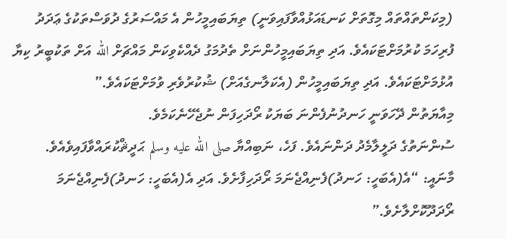(މިކަންތައްތައް މިގޮތަށް ކަނޑައަޅުއްވާފައިވަނީ) ތިޔަބައިމީހުން އެ މައްސަރުގެ ދުވަސްތަކުގެ ޢަދަދު ފުރިހަމަ ކުރުމަށްޓަކައެވެ. އަދި ތިޔަބައިމީހުންނަށް ތެދުމަގު ދެއްކެވިކަން މައްޗަށް الله އަށް ތަކުބީރު ކިޔާ އުޅުމަށްޓަކައެވެ. އަދި ތިޔަބައިމީހުން (އެކަލާނގެއަށް) ޝުކުރުވެރި ވުމަށްޓަކައެވެ.”
މިއާޔަތުން ދޭހަވަނީ ހަނދުނުފެންނަ ބަޔަކު ރޯދަހިފަން ނުޖެހޭނެކަމެވެ.
ސުންނަތުގެ ދަލީލާމެދު ދަންނައެވެ. ފަހެ، ނަބިއްޔާ صلى الله عليه وسلم ޙަދީޘްކުރައްވާފައިވެއެވެ.
މާނައީ: “އެ(އެބަހީ: ހަނދު)ފެނިއްޖެނަމަ ރޯދަހިފާށެވެ. އަދި އެ(އެބަހީ: ހަނދު)ފެނިއްޖެނަމަ ރޯދަދޫކޮށްލާށެވެ.”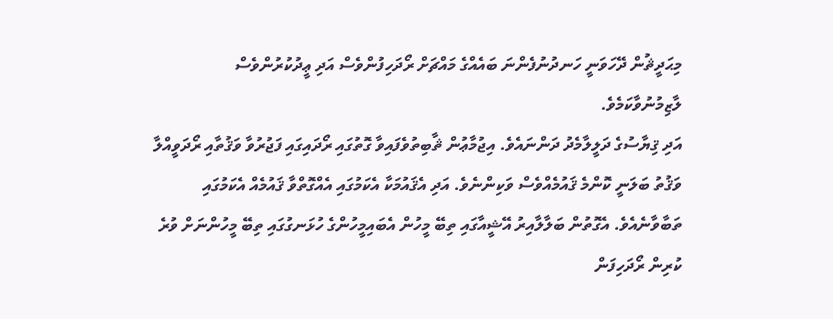މިޙަދީޘުން ދޭހަވަނީ ހަނދުނުފެންނަ ބައެއްގެ މައްޗަށް ރޯދަހިފުންވެސް އަދި ޢީދުކުރުންވެސް ލާޒިމުނުވާކަމެވެ.
އަދި ޤިޔާސުގެ ދަލީލާމެދު ދަންނައެވެ. އިޖުމާޢުން ޘާބިތުވެފައިވާ ގޮތުގައި ރޯދައިގައި ފަޖުރުވާ ވަޤުތާއި ރޯދަވީއްލާ ވަޤުތު ބަލަނީ ކޮންމެ ޤައުމެއްވެސް ވަކިންނެވެ. އަދި އެޤައުމަކާ އެކަމުގައި އެއްގޮތްވާ ޤައުމެއް އެކަމުގައި ތަބާވާނެއެވެ. އެގޮތުން ބަލާލާއިރު އޭޝީއާގައި ތިބޭ މީހުން އެބައިމީހުންގެ ހުޅަނގުގައި ތިބޭ މީހުންނަށް ވުރެ ކުރިން ރޯދަހިފަން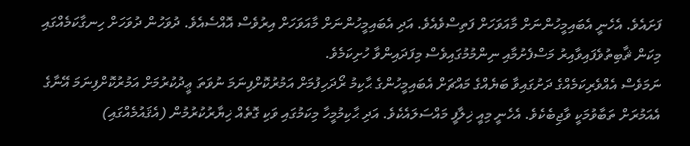ފަށައެވެ. އެހެނީ އެބައިމީހުންނަށް މާއަވަހަށް ފަތިސްވެއެވެ. އަދި އެބައިމީހުންނަށް މާއަވަހަށް އިރުވެސް އޮއްސެއެވެ. ދުވަހުން ދުވަހަށް ހިނގާކަމެއްގައި މިކަން ޘާބިތުވެފައިވާއިރު މަސްފެށުމާއި ނިންމުމުގައިވެސް މިފަދައިންވާ ހުށިކަމެވެ.
ނަމަވެސް އެއްވެރިކަމެއްގެ ދަށުގައިވާ ބަޔެއްގެ މައްޗަށް އެބައިމީހުންގެ ޙާކިމު ރޯދަހިފުމަށް އަމުރުކޮށްފިނަމަ ނުވަތަ ޢީދުކުރުމަށް އަމުރުކޮށްފިނަމަ އޭނާގެ އެއަމުރަށް ތަބާވުމަކީ ވާޖިބެކެވެ. އެހެނީ މިއީ ޚިލާފީ މައްސަލައެކެވެ. އަދި ޙާކިމުމީހާ މިކަމުގައި ވަކި ގޮތެއް ޚިޔާރުކުރުމުން (އެޤައުމެއްގައި)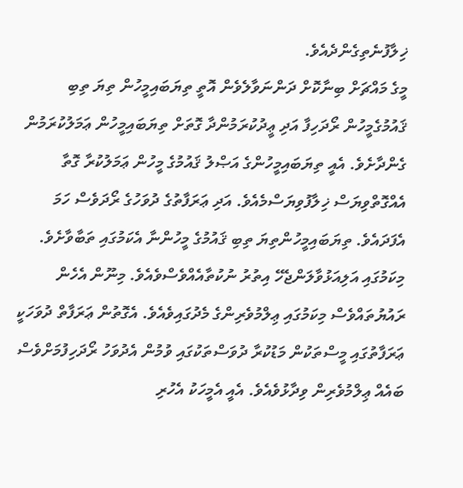ޚިލާފުނެތިގެންދެއެވެ.
މީގެ މައްޗަށް ބިނާކޮށް ދަންނަވާލެވެން އޮތީ ތިޔަބައިމީހުން ތިޔަ ތިބި ޤައުމުގެމީހުން ރޯދަހިފާ އަދި ޢީދުކުރަމުންދާ ގޮތަށް ތިޔަބައިމީހުން ޢަމަލުކުރަމުން ގެންދާށެވެ. އެއީ ތިޔަބައިމީހުންގެ އަޞްލު ޤައުމުގެ މީހުން ޢަމަލުކުރާ ގޮތާ އެއްގޮތްވިޔަސް ޚިލާފުވިޔަސްމެއެވެ. އަދި ޢަރަފާތުގެ ދުވަހުގެ ރޯދަވެސް ހަމަ އެފަދައެވެ. ތިޔަބައިމީހުންތިޔަ ތިބި ޤައުމުގެ މީހުންނާ އެކަމުގައި ތަބާވާށެވެ.
މިކަމުގައި އަލިއަޅުވާލަންޖެހޭ އިތުރު ނުކުތާއެއްވެސްވެއެވެ. މިނޫން އެހެން ރައުޔުތައްވެސް މިކަމުގައި ޢިލްމުވެރިންގެ މެދުގައިވެއެވެ. އެގޮތުން ޢަރަފާތް ދުވަހަކީ ޢަރަފާތުގައި މީސްތަކުން މަޑުކުރާ ދުވަސްތަކުގައި ވުމުން އެދުވަހު ރޯދަހިފުމަށްވެސް ބައެއް ޢިލްމުވެރިން ވިދާޅުވެއެވެ. އެއީ އެމީހަކު އެހުރި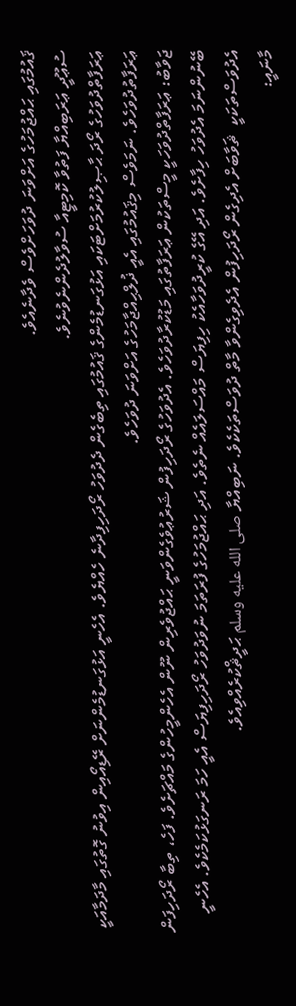ޤައުމުގައި ޙައްޖުމަހުގެ އަށްވަނަ ދުވަހަށްވެސް ވެދާނެއެވެ.
ސުޢޫދީ ޢަރަބިއްޔާ ފަތުވާ ކޮމިޓީއާ ސުވާލުދެންނެވުނެވެ.
ޢަރަފާތްދުވަހުގެ ރޯދަ ޙާޞިލުކުރުމަށްޓަކައި އަޅުގަނޑުމެންގެ ޤައުމުގައި ތިބެގެން ދެދުވަހު ރޯދަހިފިދާނެ ހެއްޔެވެ. އެހެނީ އަޅުގަނޑުމެންނަށް ރޭޑިއޯއިން އިވުނު ގޮތުގައި މާދަމާއަކީ ޢަރަފާތުދުވަހެވެ. ނަމަވެސް މިޤައުމުގައި އެއީ ޛުލްޙިއްޖާމަހުގެ އަށްވަނަ ދުވަހެވެ.
ޖަވާބު: ޢަރަފާތްދުވަހަކީ މީސްތަކުން ޢަރަފާތުގައި މަޑުކުރާދުވަހެވެ. އެދުވަހުގެ ރޯދަހިފުން ޝަރުޢުވެގެންވަނީ ޙައްޖުވެރިން ނޫން އެހެންމީހުންގެ މައްޗަށެވެ. ފަހެ، ތިބާ ރޯދަހިފަން ބޭނުންނަމަ އެދުވަހު ހިފާށެވެ. އަދި އޭގެ ކުރީދުވަހާއެކު ހިފިޔަސް މައްސަލައެއް ނެތެވެ. އަދި ޙައްޖުމަހުގެ ފުރަތަމަ ނުވަދުވަހު ރޯދަހިފިޔަސް އެއީ ހަމަ ރަނގަޅުކަމެކެވެ. އެހެނީ އެދުވަސްތަކަކީ  ޘަވާބަށް އެދިގެން ރޯދަހިފުން އެދެވިގެންވާ މާތް ދުވަސްތަކެކެވެ. ނަބިއްޔާ صلى الله عليه وسلم ޙަދީޘްކުރެއްވިއެވެ.
މާނައީ: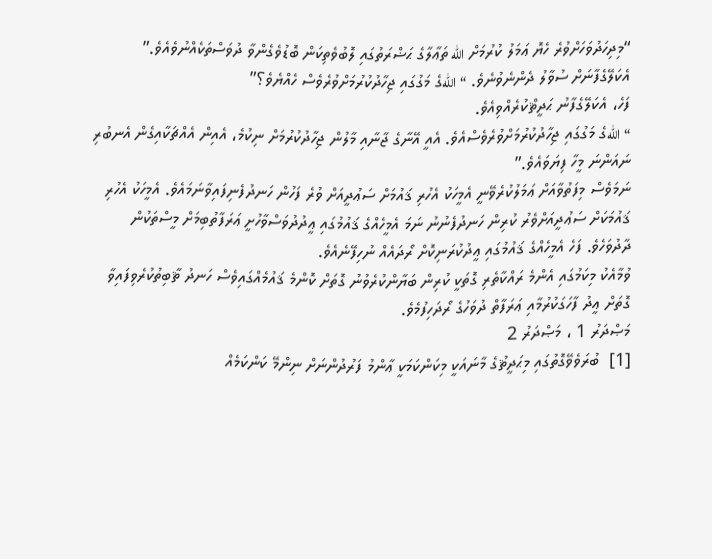“މިދިހަދުވަހަށްވުރެ ހެޔޮ ޢަމަލު ކުރުމަށް الله ތަޢާލާގެ ޙަޟްރަތުގައި ލޮބުވެތިކަން ބޮޑުވެގެންވާ ދުވަސްތަކެއްނުވެއެވެ.”
އެކަލޭގެފާނަށް ސުވާލު ދެންނެވުނެވެ. “اللهގެ މަގުގައި ޖިހާދުކުރުމަށްވުރެވެސް ހެއްޔެވެ؟”
ފަހެ، އެކަލޭގެފާނު ޙަދީޘްކުރެއްވިއެވެ.
“اللهގެ މަގުގައި ޖިހާދުކުރުމަށްވުރެވެސްއެވެ. އެއީ އޭނާގެ ޖާނާއި މާލުން ޖިހާދުކުރުމަށް ނިކުމެ، އެއިން އެއްޗަކާއިގެން އެނބުރި ނައަންނަ މީހާ ފިޔަވައެވެ.”
ނަމަވެސް މިފަތުވާއަށް ޢަމަލުކުރެވޭނީ އެމީހަކު އެހުރި ޤައުމަށް ސަޢުދީއަށް ވުރެ ފަހުން ހަނދުފެނިފައިވާނަމައެވެ. އެމީހަކު އެހުރި ޤައުމަކަށް ސަޢުދީއަށްވެރު ކުރިން ހަނދުފެނުނު ނަމަ އެމީހެއްގެ ޤައުމުގައި ޢީދުދުވަސްވާހުށީ ޢަރަފާތުބިމަށް މީސްތަކުން ދާދުވަހެވެ. ފަހެ އެމީހެއްގެ ޤައުމުގައި ޢީދުކުރަނިކޮށް ރޯދައެއް ނުހިފޭނެއެވެ.
ވުމާއެކު މިކަމުގައި އެންމެ ރައްކާތެރި ގޮތަކީ ކުރިން ބަޔާންކުރެވުނު ގޮތަށް ކޮންމެ ޤައުމެއްގައިވެސް ހަނދު ޘާބިތުކުރެވިފައިވާ ގޮތަށް ޢީދު ފާހަގަކުރުމާއި ޢަރަފާތް ދުވަހުގެ ރޯދަހިފުމެވެ.
މަޞްދަރު 1 ، މަޞްދަރު 2
[1]  ބުރަވެވޭގޮތުގައި މިޙަދީޘުގެ މާނައަކީ މިކަންކަމަކީ ޢާންމު ފަރުދުންނަށް ނިންމޭ ކަންކަމެއް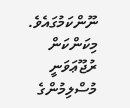ނޫންކަމުގައެވެ. މިކަންކަން ރުޖޫޢަވަނީ މުސްލިމުންގެ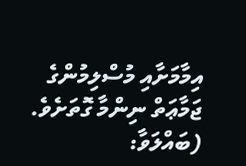އިމާމަށާއި މުސްލިމުންގެ ޖަމާޢަތް ނިންމާ ގޮތަށެވެ. (ބައްލަވާ: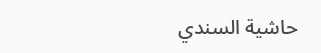حاشية السندي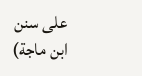على سنن ابن ماجة)